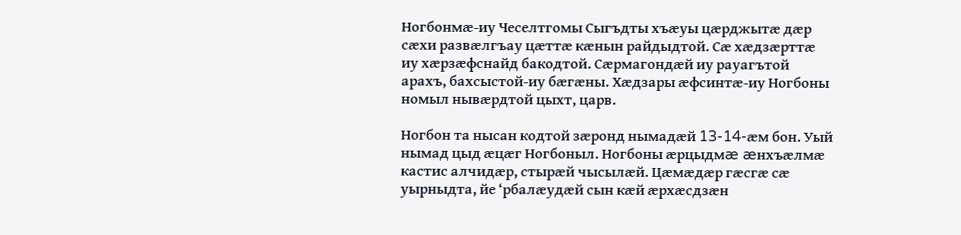Ногбонмæ-иу Чеселтгомы Сыгъдты хъæуы цæрджытæ дæр сæхи развæлгъау цæттæ кæнын райдыдтой. Сæ хæдзæрттæ иу хæрзæфснайд бакодтой. Сæрмагондæй иу рауагътой арахъ, бахсыстой-иу бæгæны. Хæдзары æфсинтæ-иу Ногбоны номыл нывæрдтой цыхт, царв.

Ногбон та нысан кодтой зæронд нымадæй 13-14-æм бон. Уый нымад цыд æцæг Ногбоныл. Ногбоны æрцыдмæ æнхъæлмæ кастис алчидæр, стырæй чысылæй. Цæмæдæр гæсгæ сæ уырныдта, йе ‘рбалæудæй сын кæй æрхæсдзæн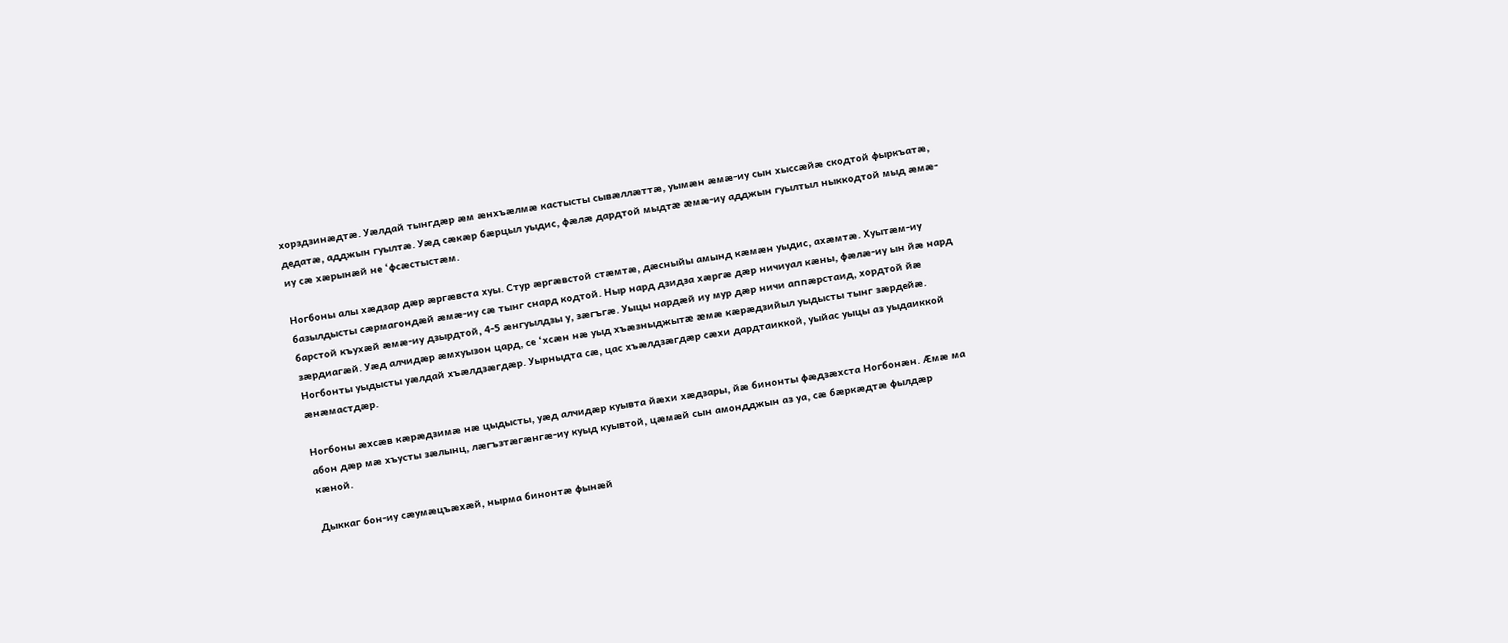хорздзинæдтæ. Уæлдай тынгдæр æм æнхъæлмæ кастысты сывæллæттæ, уымæн æмæ-иу сын хыссæйæ скодтой фыркъатæ, дедатæ, адджын гуылтæ. Уæд сæкæр бæрцыл уыдис, фæлæ дардтой мыдтæ æмæ-иу адджын гуылтыл ныккодтой мыд æмæ-иу сæ хæрынæй не ‘фсæстыстæм.

Ногбоны алы хæдзар дæр æргæвста хуы. Стур æргæвстой стæмтæ, дæсныйы амынд кæмæн уыдис, ахæмтæ. Хуытæм-иу базылдысты сæрмагондæй æмæ-иу сæ тынг снард кодтой. Ныр нард дзидза хæргæ дæр ничиуал кæны, фæлæ-иу ын йæ нард барстой къухæй æмæ-иу дзырдтой, 4-5 æнгуылдзы у, зæгъгæ. Уыцы нардæй иу мур дæр ничи аппæрстаид, хордтой йæ зæрдиагæй. Уæд алчидæр æмхуызон цард, се ‘хсæн нæ уыд хъæзныджытæ æмæ кæрæдзийыл уыдысты тынг зæрдейæ. Ногбонты уыдысты уæлдай хъæлдзæгдæр. Уырныдта сæ, цас хъæлдзæгдæр сæхи дардтаиккой, уыйас уыцы аз уыдаиккой æнæмастдæр.

Ногбоны æхсæв кæрæдзимæ нæ цыдысты, уæд алчидæр куывта йæхи хæдзары, йæ бинонты фæдзæхста Ногбонæн. Æмæ ма абон дæр мæ хъусты зæлынц, лæгъзтæгæнгæ-иу куыд куывтой, цæмæй сын амондджын аз уа, сæ бæркæдтæ фылдæр кæной.

Дыккаг бон-иу сæумæцъæхæй, нырма бинонтæ фынæй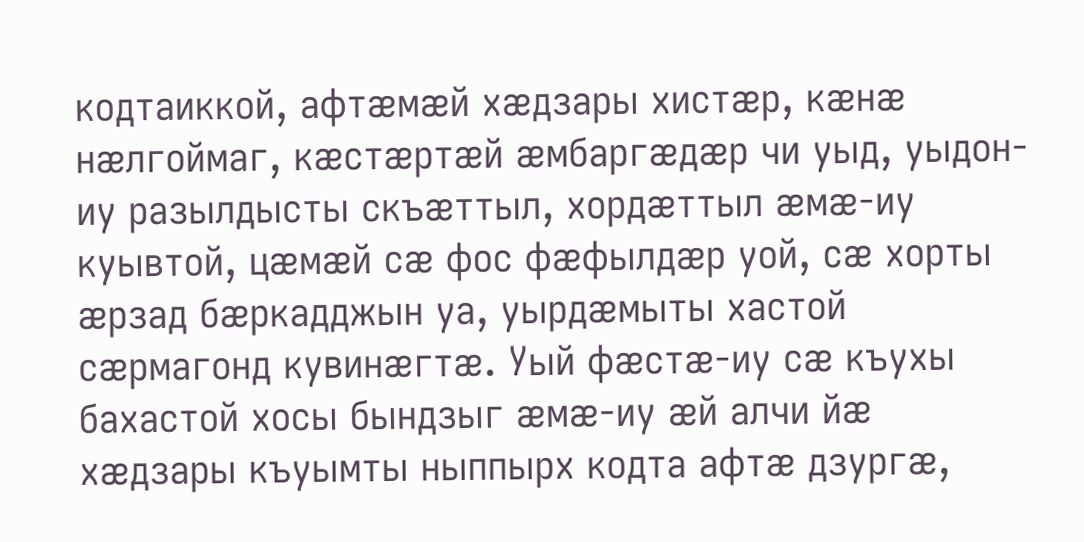кодтаиккой, афтæмæй хæдзары хистæр, кæнæ нæлгоймаг, кæстæртæй æмбаргæдæр чи уыд, уыдон- иу разылдысты скъæттыл, хордæттыл æмæ-иу куывтой, цæмæй сæ фос фæфылдæр уой, сæ хорты æрзад бæркадджын уа, уырдæмыты хастой сæрмагонд кувинæгтæ. Уый фæстæ-иу сæ къухы бахастой хосы бындзыг æмæ-иу æй алчи йæ хæдзары къуымты ныппырх кодта афтæ дзургæ,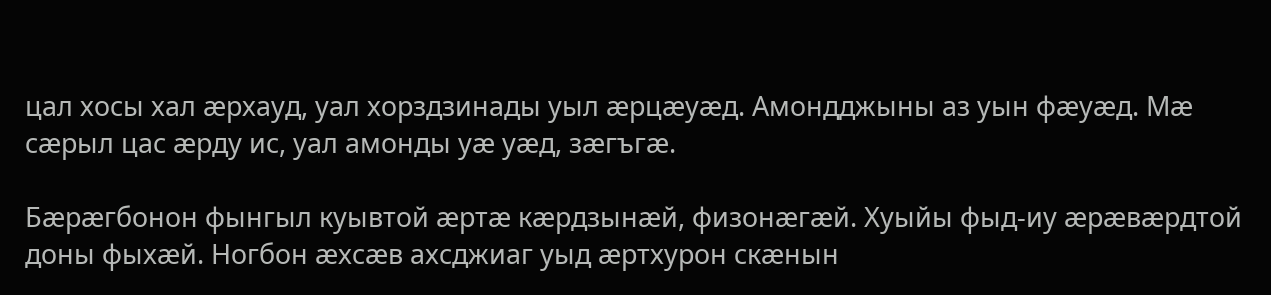цал хосы хал æрхауд, уал хорздзинады уыл æрцæуæд. Амондджыны аз уын фæуæд. Мæ сæрыл цас æрду ис, уал амонды уæ уæд, зæгъгæ.

Бæрæгбонон фынгыл куывтой æртæ кæрдзынæй, физонæгæй. Хуыйы фыд-иу æрæвæрдтой доны фыхæй. Ногбон æхсæв ахсджиаг уыд æртхурон скæнын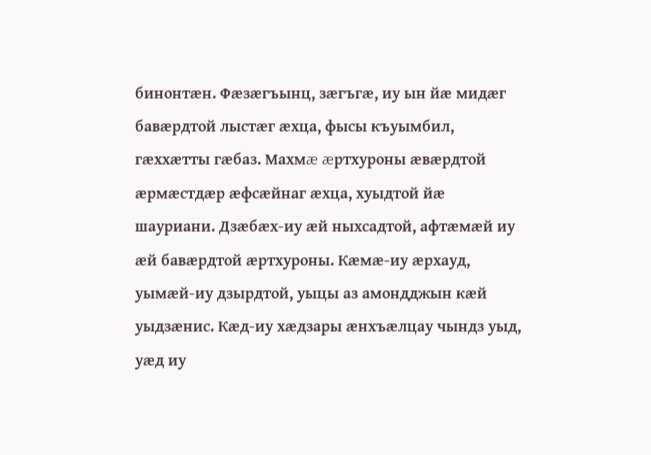бинонтæн. Фæзæгъынц, зæгъгæ, иу ын йæ мидæг бавæрдтой лыстæг æхца, фысы къуымбил, гæххæтты гæбаз. Махмæ æртхуроны æвæрдтой æрмæстдæр æфсæйнаг æхца, хуыдтой йæ шауриани. Дзæбæх-иу æй ныхсадтой, афтæмæй иу æй бавæрдтой æртхуроны. Кæмæ-иу æрхауд, уымæй-иу дзырдтой, уыцы аз амондджын кæй уыдзæнис. Кæд-иу хæдзары æнхъæлцау чындз уыд, уæд иу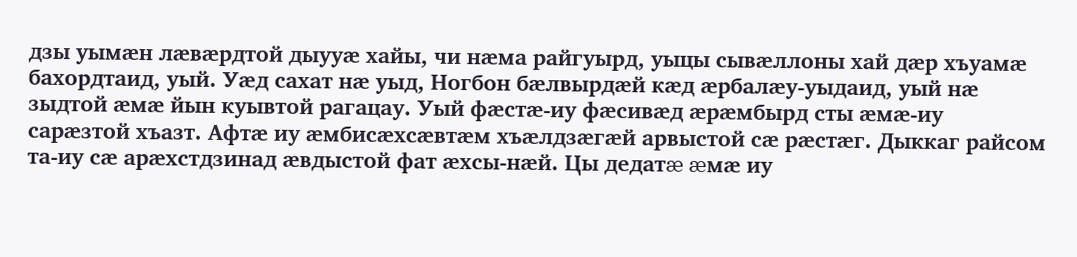дзы уымæн лæвæрдтой дыууæ хайы, чи нæма райгуырд, уыцы сывæллоны хай дæр хъуамæ бахордтаид, уый. Уæд сахат нæ уыд, Ногбон бæлвырдæй кæд æрбалæу-уыдаид, уый нæ зыдтой æмæ йын куывтой рагацау. Уый фæстæ-иу фæсивæд æрæмбырд сты æмæ-иу сарæзтой хъазт. Афтæ иу æмбисæхсæвтæм хъæлдзæгæй арвыстой сæ рæстæг. Дыккаг райсом та-иу сæ арæхстдзинад æвдыстой фат æхсы-нæй. Цы дедатæ æмæ иу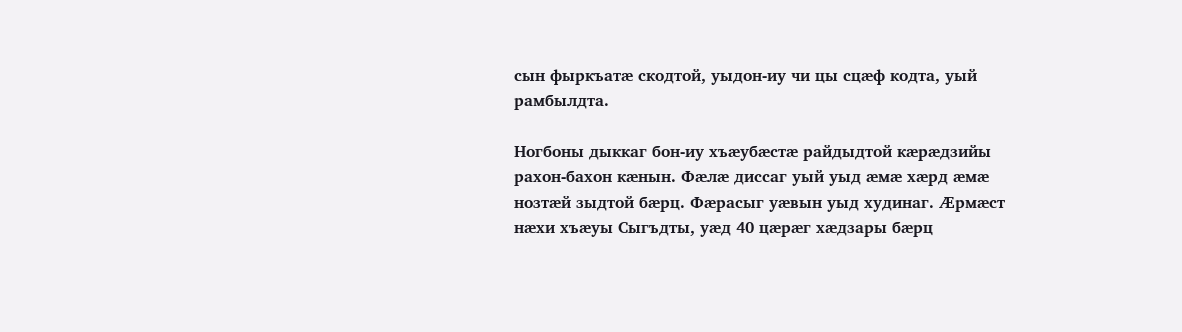сын фыркъатæ скодтой, уыдон-иу чи цы сцæф кодта, уый рамбылдта.

Ногбоны дыккаг бон-иу хъæубæстæ райдыдтой кæрæдзийы рахон-бахон кæнын. Фæлæ диссаг уый уыд æмæ хæрд æмæ нозтæй зыдтой бæрц. Фæрасыг уæвын уыд худинаг. Æрмæст нæхи хъæуы Сыгъдты, уæд 40 цæрæг хæдзары бæрц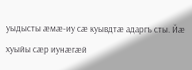уыдысты æмæ-иу сæ куывдтæ адаргъ сты. Йæ хуыйы сæр иунæгæй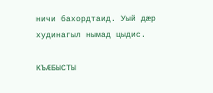ничи бахордтаид. Уый дæр худинагыл нымад цыдис.

КЪÆБЫСТЫ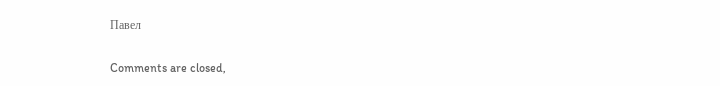Павел

Comments are closed,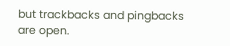but trackbacks and pingbacks are open.